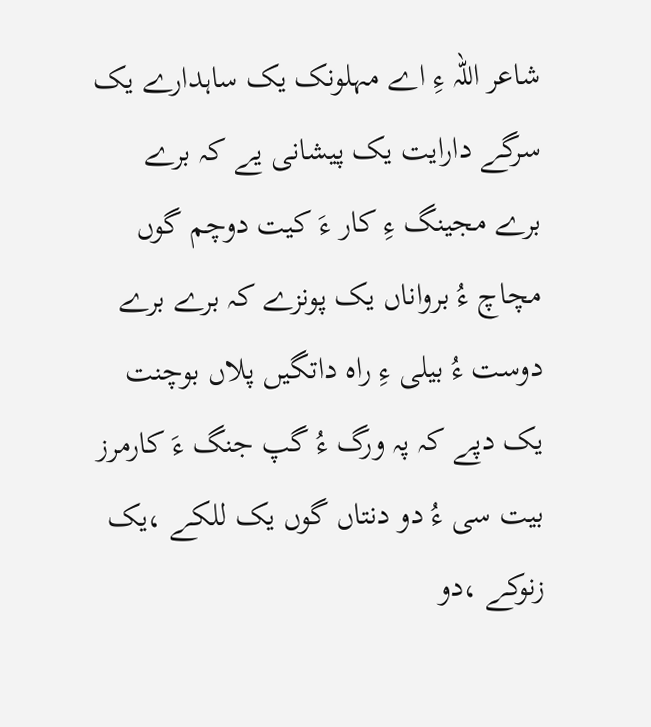شاعر اللہ ءِ اے مہلونک یک ساہدارے یک سرگے دارایت یک پیشانی یے کہ برے برے مجینگ ءِ کار ءَ کیت دوچم گوں مچاچ ءُ برواناں یک پونزے کہ برے برے دوست ءُ بیلی ءِ راہ داتگیں پلاں بوچنت یک دپے کہ پہ ورگ ءُ گپ جنگ ءَ کارمرز بیت سی ءُ دو دنتاں گوں یک للکے ،یک زنوکے ،دو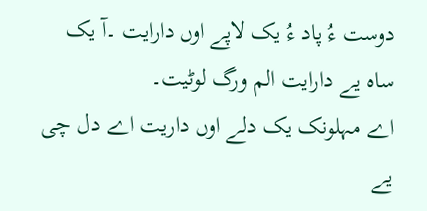دوست ءُ پاد ءُ یک لاپے اوں دارایت ۔آ یک ساہ یے دارایت الم ورگ لوٹیت۔
اے مہلونک یک دلے اوں داریت اے دل چی یے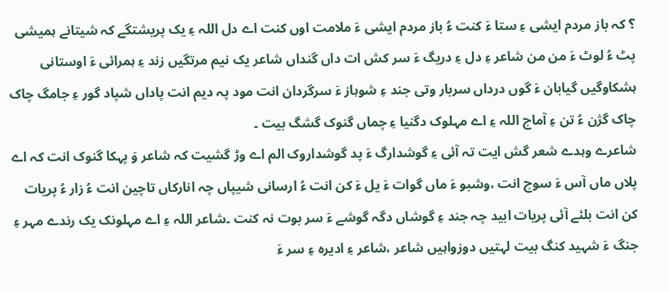؟ کہ باز مردم ایشی ءِ ستا ءَ کنت ءُ باز مردم ایشی ءَ ملامت اوں کنت اے دل اللہ ءِ یک پریشتگے کہ شیتانے ہمیشی پٹ ءُ لوٹ ءَ من من شاعر ءِ دل ءِ دریگ ءَ سر کش ات داں گنداں شاعر یک نیم مرتگیں زند ءِ ہمرائی ءَ اوستانی ہشکاوگیں گیابان ءَ گوں درداں سربار وتی جند ءِ شوہاز ءَ سرگردان انت مود پہ دیم انت پاداں شپاد گور ءِ جامگ چاک چاک گژن ءُ تن ءِ آماچ اللہ ءِ اے مہلوک دگنیا ءِ چماں گنوک گشگ بیت ۔
شاعرے وہدے شعر گش ایت تہ آئی ءِ گوشدارگ ءَ پد گوشداروک الم اے وڑ گشیت کہ شاعر وَ پہکا گنوک انت کہ اے پلاں ماں آس ءَ سوچ انت ،وشبو ءَ ماں گوات ءَ یل ءَ کن انت ءُ ارسانی شیپاں چہ انارکاں تاچین انت ءُ زار ءُ پریات کن انت بلئے آئی پریات ابید چہ جند ءِ گوشاں دگہ گوشے ءَ سر بوت نہ کنت ۔شاعر اللہ ءِ اے مہلونک یک رندے مہر ءِ جنگ ءَ شہید کنگ بیت لہتیں دوزواہیں شاعر ،شاعر ءِ ادیرہ ءِ سر ءَ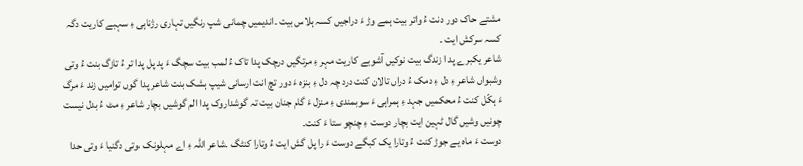مشتے حاک دور دنت ءُ واتر بیت ہمے وڑ ءَ دراجیں کسہ ہلاس بیت ۔اندیمیں چمانی شپ رنگیں تہاری رژناہی ءِ سہبے کاریت دگہ کسہ سرکش ایت ۔
شاعر یکبرے پد ا زندگ بیت نوکیں آشوبے کاریت مہر ءِ مرتگیں درچک پدا تاک ءُ لمب بیت سچگ ءَ پد پل پدا تر ءُ تازگ بنت ءُ وتی وشبواں شاعر ءِ دل ءِ دمک ءُ دراں تالان کنت درد چہ دل ءِ بنزہ ءَ دور تچ انت ارسانی شیپ ہشک بنت شاعر پدا گوں توامیں زند ءَ مرگ ءَ ہکّل کنت ءُ محکمیں جہد ءِ ہمراہی ءَ سوبمندی ءِ منزل ءَ گام جنان بیت تہ گوشداروک پدا الم گوشیں بچار شاعر ءِ مٹ ءُ بدل نیست چونیں وشیں گال ٹہین ایت بچار دوست ءِ چنچو ستا ءَ کنت۔
دوست ءَ ماہ یے جوڑ کنت ءُ وتارا یک کبگے دوست ءَ را پل گش ایت ءُ وتارا کنٹگ ۔شاعر اللہ ءِ اے مہلونک ،وتی دگنیا ءَ وتی حدا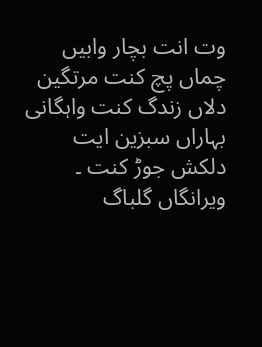وت انت بچار وابیں چماں پچ کنت مرتگین دلاں زندگ کنت واہگانی بہاراں سبزین ایت دلکش جوڑ کنت ۔
ویرانگاں گلباگ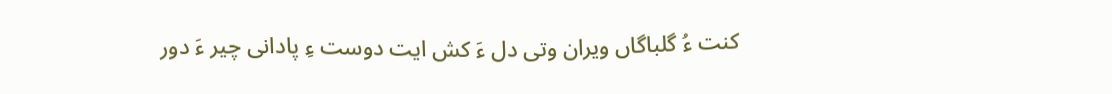کنت ءُ گلباگاں ویران وتی دل ءَ کش ایت دوست ءِ پادانی چیر ءَ دور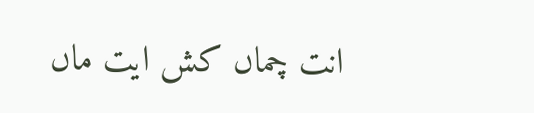انت چماں کش ایت ماں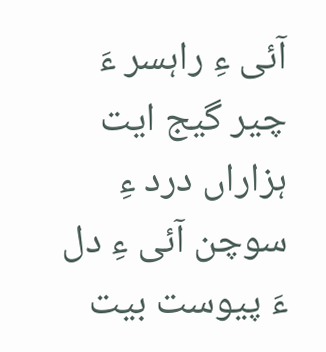آئی ءِ راہسر ءَ چیر گیج ایت ہزاراں درد ءِ سوچن آئی ءِ دل ءَ پیوست بیت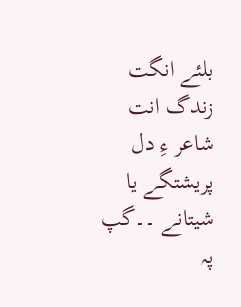بلئے انگت زندگ انت شاعر ءِ دل پریشتگے یا شیتانے ۔۔گپ پہ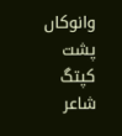وانوکاں پشت کپتگ شاعر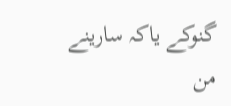گنوکے یاکہ سارینے من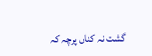گشت نہ کناں پرچہ کہ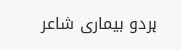ہردو بیماری شاعر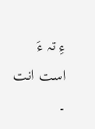ءِ تہ ءَ است انت ۔